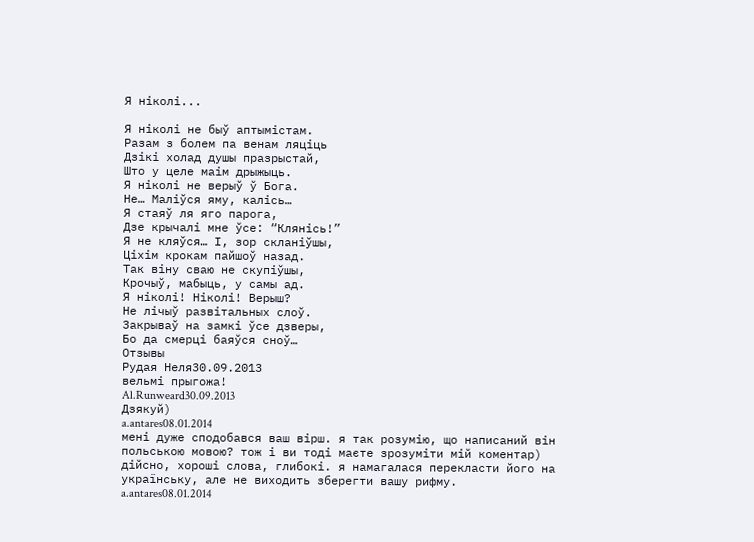Я ніколі...

Я ніколі не быў аптымістам.
Разам з болем па венам ляціць
Дзікі холад душы празрыстай,
Што у целе маім дрыжыць.
Я ніколі не верыў ў Бога.
Не… Маліўся яму, калісь…
Я стаяў ля яго парога,
Дзе крычалі мне ўсе: “Клянісь!”
Я не кляўся… І, зор скланіўшы,
Ціхім крокам пайшоў назад.
Так віну сваю не скупіўшы,
Крочыў, мабыць, у самы ад.
Я ніколі! Ніколі! Верыш?
Не лічыў развітальных слоў.
Закрываў на замкі ўсе дзверы,
Бо да смерці баяўся сноў…
Отзывы
Рудая Неля30.09.2013
вельмі прыгожа!
Al.Runweard30.09.2013
Дзякуй)
a.antares08.01.2014
мені дуже сподобався ваш вірш. я так розумію, що написаний він польською мовою? тож і ви тоді маєте зрозуміти мій коментар)
дійсно, хороші слова, глибокі. я намагалася перекласти його на українську, але не виходить зберегти вашу рифму.
a.antares08.01.2014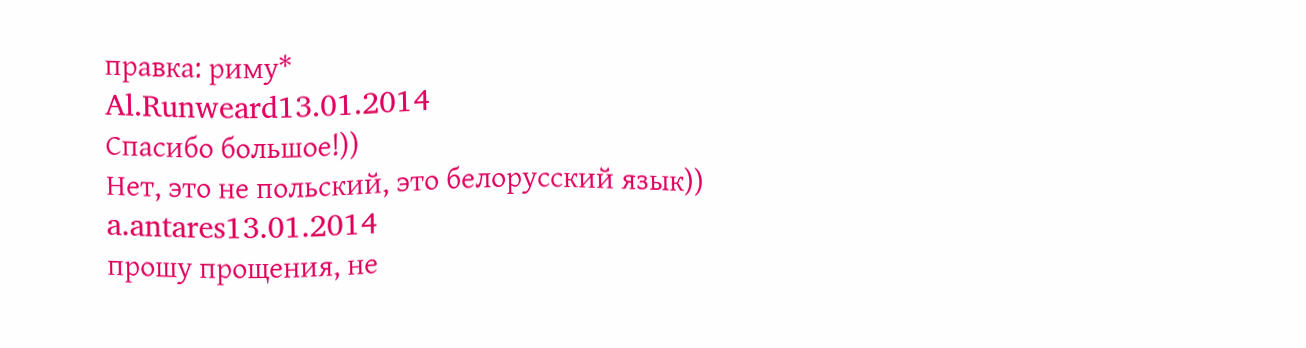правка: риму*
Al.Runweard13.01.2014
Спасибо большое!))
Нет, это не польский, это белорусский язык))
a.antares13.01.2014
прошу прощения, не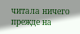читала ничего прежде на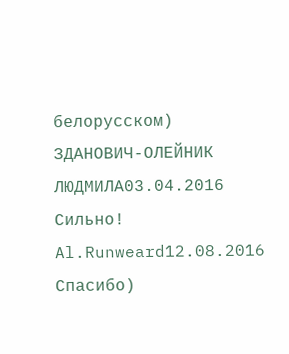белорусском)
ЗДАНОВИЧ-ОЛЕЙНИК ЛЮДМИЛА03.04.2016
Сильно!
Al.Runweard12.08.2016
Спасибо)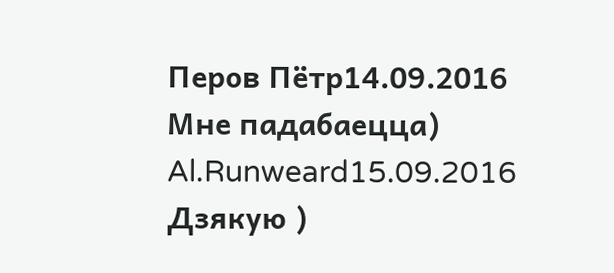Перов Пётр14.09.2016
Мне падабаецца)
Al.Runweard15.09.2016
Дзякую )